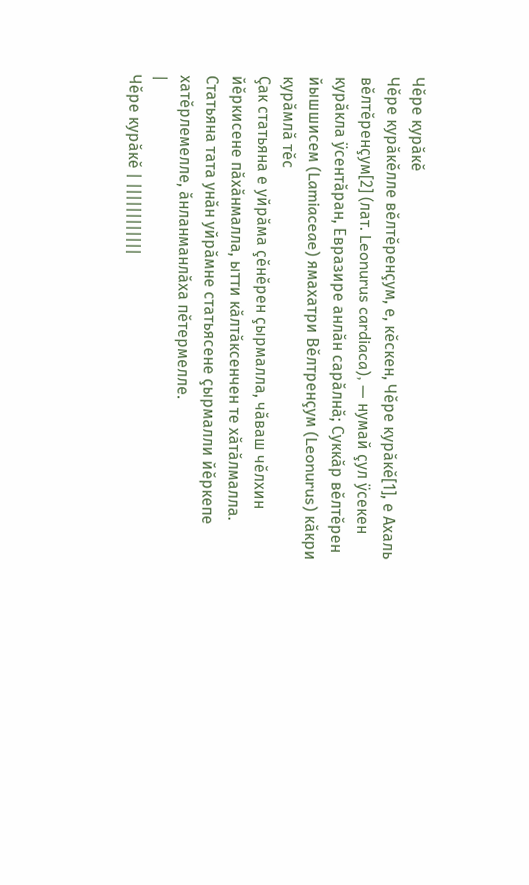Чĕре курăкĕ
Чĕре курăкĕлле вĕлтĕренçум, е, кĕскен, Чĕре курăкĕ[1], е Ахаль вĕлтĕренçум[2] (лат. Leonurus cardiaca), — нумай çул ÿсекен курăкла ÿсентăран, Евразире анлăн сарăлнă; Суккăр вĕлтĕрен йышшисем (Lamiaceae) ямахатри Вĕлтренçум (Leonurus) кăкри курăмлă тĕс
Çак статьяна е уйрăма çĕнĕрен çырмалла, чăваш чĕлхин йĕркисене пăхăнмалла, ытти кăлтăксенчен те хăтăлмалла. Статьяна тата унăн уйрăмне статьясене çырмалли йĕркепе хатĕрлемелле, ăнланманлăха пĕтермелле.
|
Чĕре курăкĕ | ||||||||||||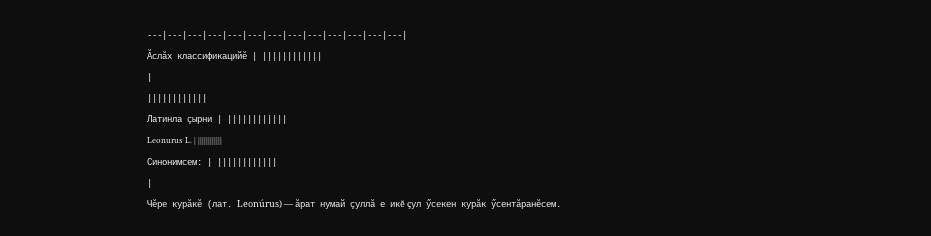---|---|---|---|---|---|---|---|---|---|---|---|---|
Ăслăх классификацийĕ | ||||||||||||
|
||||||||||||
Латинла çырни | ||||||||||||
Leonurus L. | ||||||||||||
Синонимсем: | ||||||||||||
|
Чĕре курăкĕ (лат. Leonúrus) — ăрат нумай çуллă е икĕ çул ӳсекен курăк ӳсентăранĕсем.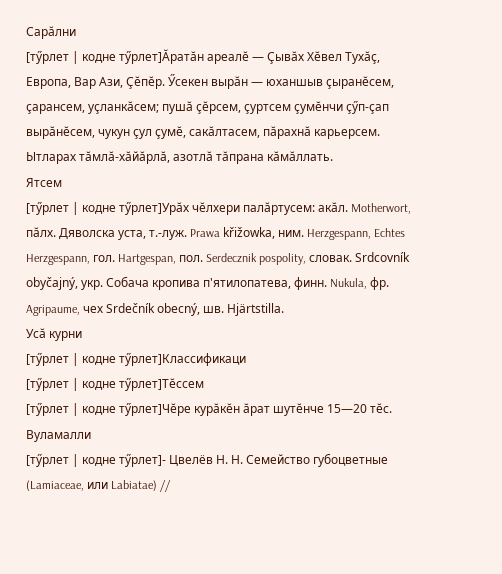Сарăлни
[тӳрлет | кодне тӳрлет]Ăратăн ареалĕ — Çывăх Хĕвел Тухăç, Европа, Вар Ази, Çĕпĕр. Ӳсекен вырăн — юханшыв çыранĕсем, çарансем, уçланкăсем; пушă çĕрсем, çуртсем çумĕнчи çӳп-çап вырăнĕсем, чукун çул çумĕ, сакăлтасем, пăрахнă карьерсем. Ытларах тăмлă-хăйăрлă, азотлă тăпрана кăмăллать.
Ятсем
[тӳрлет | кодне тӳрлет]Урăх чĕлхери палăртусем: акăл. Motherwort, пăлх. Дяволска уста, т.-луж. Prawa křižowka, ним. Herzgespann, Echtes Herzgespann, гол. Hartgespan, пол. Serdecznik pospolity, словак. Srdcovník obyčajný, укр. Собача кропива п'ятилопатева, финн. Nukula, фр. Agripaume, чех Srdečník obecný, шв. Hjärtstilla.
Усă курни
[тӳрлет | кодне тӳрлет]Классификаци
[тӳрлет | кодне тӳрлет]Тĕссем
[тӳрлет | кодне тӳрлет]Чĕре курăкĕн ăрат шутĕнче 15—20 тĕс.
Вуламалли
[тӳрлет | кодне тӳрлет]- Цвелёв Н. Н. Семейство губоцветные (Lamiaceae, или Labiatae) //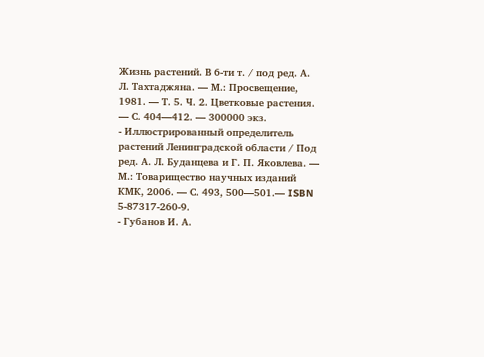Жизнь растений. В 6-ти т. / под ред. А. Л. Тахтаджяна. — М.: Просвещение, 1981. — Т. 5. Ч. 2. Цветковые растения. — С. 404—412. — 300000 экз.
- Иллюстрированный определитель растений Ленинградской области / Под ред. А. Л. Буданцева и Г. П. Яковлева. — М.: Товарищество научных изданий КМК, 2006. — С. 493, 500—501.— ISBN 5-87317-260-9.
- Губанов И. А.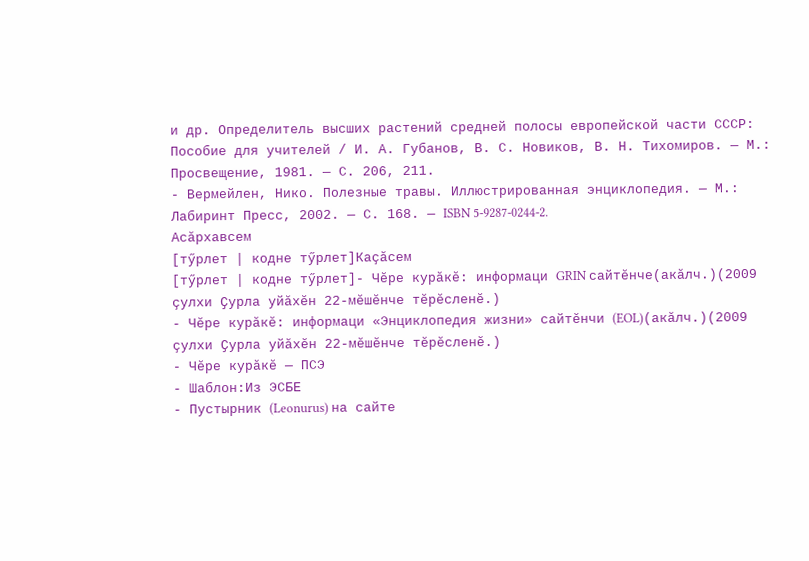и др. Определитель высших растений средней полосы европейской части СССР: Пособие для учителей / И. А. Губанов, В. С. Новиков, В. Н. Тихомиров. — М.: Просвещение, 1981. — С. 206, 211.
- Вермейлен, Нико. Полезные травы. Иллюстрированная энциклопедия. — М.: Лабиринт Пресс, 2002. — С. 168. — ISBN 5-9287-0244-2.
Асăрхавсем
[тӳрлет | кодне тӳрлет]Каçăсем
[тӳрлет | кодне тӳрлет]- Чĕре курăкĕ: информаци GRIN сайтĕнче(акăлч.)(2009 çулхи Ҫурла уйӑхӗн 22-мĕшĕнче тĕрĕсленĕ.)
- Чĕре курăкĕ: информаци «Энциклопедия жизни» сайтĕнчи (EOL)(акăлч.)(2009 çулхи Ҫурла уйӑхӗн 22-мĕшĕнче тĕрĕсленĕ.)
- Чĕре курăкĕ — ПСЭ
- Шаблон:Из ЭСБЕ
- Пустырник (Leonurus) на сайте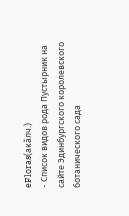eFloras(акăлч.)
- Список видов рода Пустырник на сайте Эдинбургского королевского ботанического сада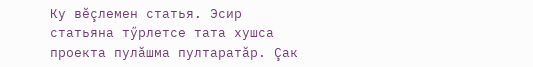Ку вĕçлемен статья. Эсир статьяна тӳрлетсе тата хушса проекта пулăшма пултаратăр. Çак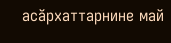асăрхаттарнине май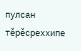пулсан тĕрĕсреххипе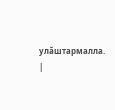улăштармалла. |